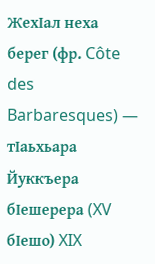ЖехӀал неха берег (фр. Côte des Barbaresques) — тӀаьхьара Йуккъера бӀешерера (XV бӀешо) XIX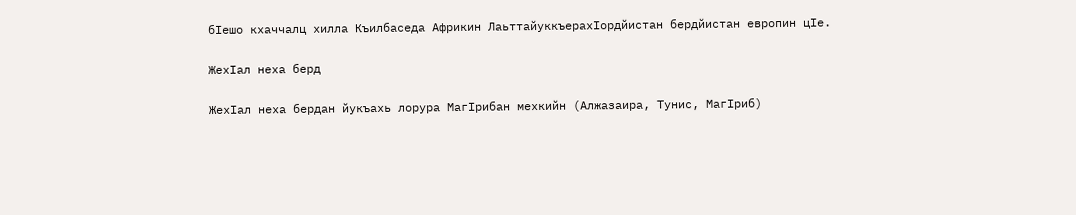бӀешо кхаччалц хилла Къилбаседа Африкин ЛаьттайуккъерахӀордйистан бердйистан европин цӀе.

ЖехӀал неха берд

ЖехӀал неха бердан йукъахь лорура МагӀрибан мехкийн (Алжазаира, Тунис, МагӀриб)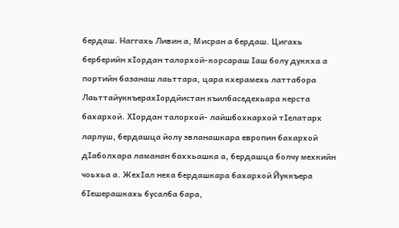бердаш. Наггахь Ливин а, Мисран а бердаш. Цигахь берберийн хӀордан талорхой-корсараш Ӏаш болу дуккха а портийн базанаш лаьттара, цара кхерамехь латтабора ЛаьттайуккъерахӀордйистан къилбаседехьара керста бахархой. ХӀордан талорхой- лайшбохкархой тӀелатарх ларлуш, бердашца йолу эвланашкара европин бахархой дӀаболхара ламанан баххьашка а, бердашца болчу мехкийн чоьхьа а. ЖехӀал неха бердашкара бахархой Йуккъера бӀешерашкахь бусалба бара,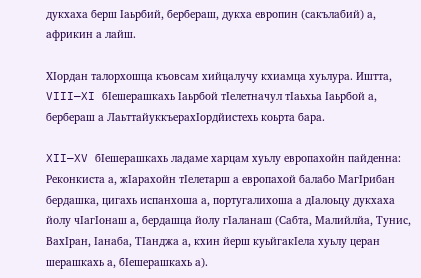дукхаха берш Ӏаьрбий, бербераш, дукха европин (сакълабий) а, африкин а лайш.

ХӀордан талорхошца къовсам хийцалучу кхиамца хуьлура. Иштта, VIII—XI бӀешерашкахь Ӏаьрбой тӀелетначул тӀаьхьа Ӏаьрбой а, бербераш а ЛаьттайуккъерахӀордйистехь коьрта бара.

XII—XV бӀешерашкахь ладаме харцам хуьлу европахойн пайденна: Реконкиста а, жӀарахойн тӀелетарш а европахой балабо МагӀрибан бердашка, цигахь испанхоша а, португалихоша а дӀалоьцу дукхаха йолу чӀагӀонаш а, бердашца йолу гӀаланаш (Сабта, Малийлйа, Тунис, ВахӀран, Ӏанаба, ТӀанджа а, кхин йерш куьйгакӀела хуьлу церан шерашкахь а, бӀешерашкахь а).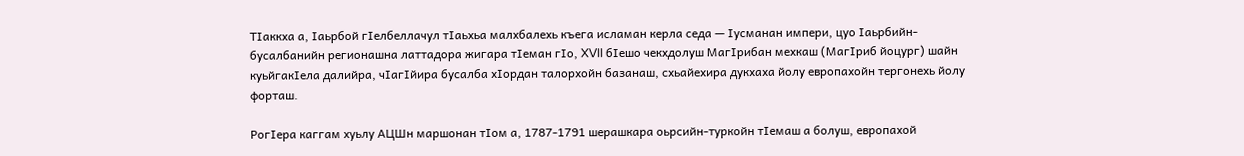ТӀаккха а, Ӏаьрбой гӀелбеллачул тӀаьхьа малхбалехь къега исламан керла седа — Ӏусманан импери, цуо Ӏаьрбийн-бусалбанийн регионашна латтадора жигара тӀеман гӀо, XVII бӀешо чекхдолуш МагӀрибан мехкаш (МагӀриб йоцург) шайн куьйгакӀела далийра, чӀагӀйира бусалба хӀордан талорхойн базанаш, схьайехира дукхаха йолу европахойн тергонехь йолу форташ.

РогӀера каггам хуьлу АЦШн маршонан тӀом а, 1787-1791 шерашкара оьрсийн-туркойн тӀемаш а болуш, европахой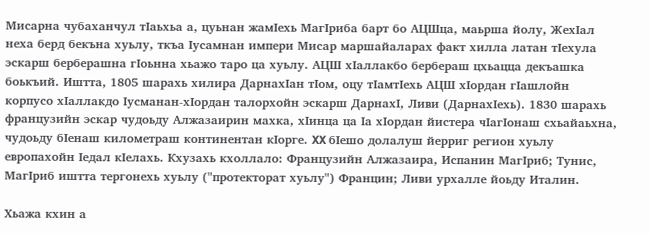Мисарна чубаханчул тӀаьхьа а, цуьнан жамӀехь МагӀриба барт бо АЦШца, маьрша йолу, ЖехӀал неха берд бекъна хуьлу, ткъа Ӏусамнан импери Мисар маршайаларах факт хилла латан тӀехула эскарш берберашна гӀоьнна хьажо таро ца хуьлу. АЦШ хӀаллакбо бербераш цхьацца декъашка боькъий. Иштта, 1805 шарахь хилира ДарнахӀан тӀом, оцу тӀамтӀехь АЦШ хӀордан гӀашлойн корпусо хӀаллакдо Ӏусманан-хӀордан талорхойн эскарш ДарнахӀ, Ливи (ДарнахӀехь). 1830 шарахь французийн эскар чудоьду Алжазаирин махка, хӀинца ца Ӏа хӀордан йистера чӀагӀонаш схьайаьхна, чудоьду бӀенаш километраш континентан кӀорге. XX бӀешо долалуш йерриг регион хуьлу европахойн Ӏедал кӀелахь. Кхузахь кхоллало: Французийн Алжазаира, Испанин МагӀриб; Тунис, МагӀриб иштта тергонехь хуьлу ("протекторат хуьлу") Францин; Ливи урхалле йоьду Италин.

Хьажа кхин а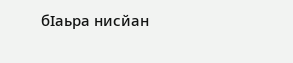бӀаьра нисйан